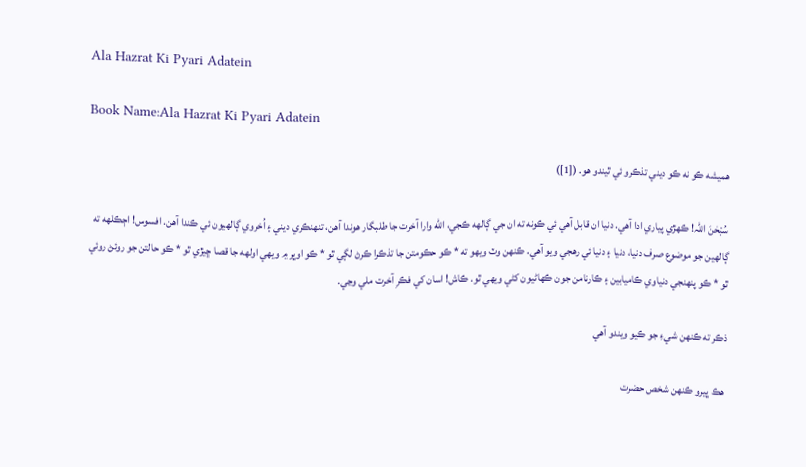Ala Hazrat Ki Pyari Adatein

Book Name:Ala Hazrat Ki Pyari Adatein

هميشه ڪو نه ڪو ديني تذڪرو ئي ٿيندو هو. ([1])

سُبْحٰنَ اللہ! ڪهڙي پياري ادا آهي. دنيا ان قابل آهي ئي ڪونه ته ان جي ڳالهه ڪجي، الله وارا آخرت جا طلبگار هوندا آهن، تنهنڪري ديني ۽ اُخروي ڳالهيون ئي ڪندا آهن. افسوس! اڄڪلهه ته ڳالهين جو موضوع صرف دنيا، دنيا ۽ دنيا ئي رهجي ويو آهي. ڪنهن وٽ ويهو ته * ڪو حڪومتن جا تذڪرا ڪرڻ لڳي ٿو * ڪو اوڀر ۾ ويهي اولهه جا قصا ڇيڙي ٿو * ڪو حالتن جو روئڻ روئي ٿو * ڪو پنهنجي دنياوي ڪاميابين ۽ ڪارنامن جون ڪهاڻيون کڻي ويهي ٿو. ڪاش! اسان کي فڪرِ آخرت ملي وڃي.

ذڪر ته ڪنهن شيءِ جو ڪيو ويندو آهي

 هڪ ڀيرو ڪنهن شخص حضرت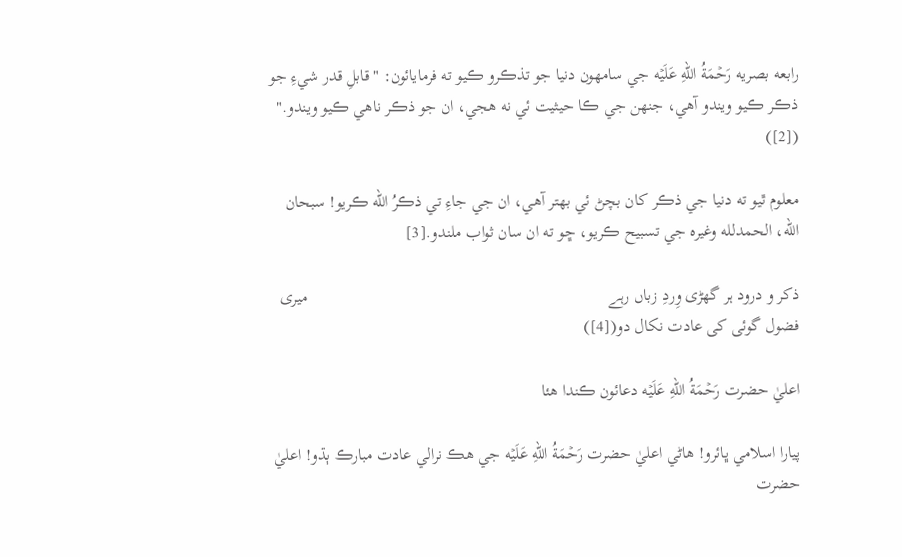رابعه بصريه رَحۡمَةُ اللهِ عَلَيۡه جي سامهون دنيا جو تذڪرو ڪيو ته فرمايائون: "قابلِ قدر شيءِ جو ذڪر ڪيو ويندو آهي، جنهن جي ڪا حيثيت ئي نه هجي، ان جو ذڪر ناهي ڪيو ويندو." ([2])

معلوم ٿيو ته دنيا جي ذڪر کان بچڻ ئي بهتر آهي، ان جي جاءِ تي ذڪرُ الله ڪريو! سبحان الله، الحمدلله وغيره جي تسبيح ڪريو، ڇو ته ان سان ثواب ملندو.[3]

ذکر و درود ہر گھڑی وِردِ زباں رہے                                                                      میری فضول گوئی کی عادت نکال دو([4])

اعليٰ حضرت رَحۡمَةُ اللهِ عَلَيۡه دعائون ڪندا هئا

پيارا اسلامي ڀائرو! هاڻي اعليٰ حضرت رَحۡمَةُ اللهِ عَلَيۡه جي هڪ نرالي عادت مبارڪ ٻڌو! اعليٰ حضرت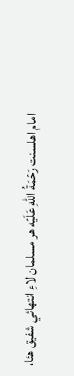امام اهلسنت رَحۡمَةُ اللهِ عَلَيۡه هر مسلمان لاءِ انتهائي شفيق هئا،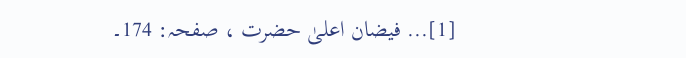[1]... فیضان اعلیٰ حضرت ، صفحہ: 174۔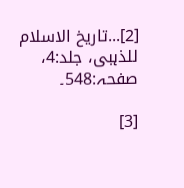[2]...تاريخ الاسلام للذہبی، جلد:4، صفحہ:548۔

[3]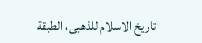تاريخ الاسلام للذهبى، الطبقة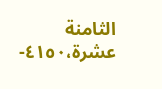الثامنة عشرة،٤١٥٠-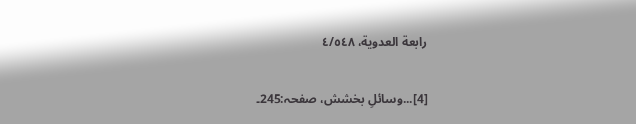رابعة العدوية، ٤/٥٤٨

[4]...وسائلِ بخشش، صفحہ:245۔